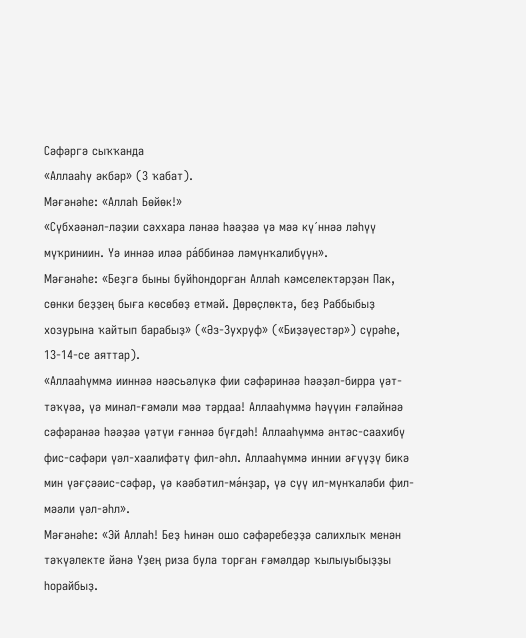Сәфәргә сыҡҡанда
«Аллааһу әкбәр» (3 ҡабат).
Мәғәнәһе: «Аллаһ Бөйөк!»
«Сүбхәәнәл-ләҙии сәххара ләнәә һәәҙәә үә мәә күˊннәә ләһүү мүҡриниин. Үә иннәә иләә ра́ббинәә ләмүнҡалибүүн».
Мәғәнәһе: «Беҙгә быны буйһондорған Аллаһ кәмселектәрҙән Пак, сөнки беҙҙең быға көсөбөҙ етмәй. Дөрөҫлөктә, беҙ Раббыбыҙ хозурына ҡайтып барабыҙ» («Әз-Зухруф» («Биҙәүестәр») сүрәһе, 13-14-се аяттар).
«Аллааһүммә ииннәә нәәсьәлүкә фии сәфәринәә һәәҙәл-бирра үәт-тәҡүәә, үә минәл-ғәмәли мәә тәрдаа! Аллааһүммә һәүүин ғәләйнәә сәфәранәә һәәҙәә үәтүи ғәннәә бүғдәһ! Аллааһүммә әнтәс-саахибү фис-сәфәри үәл-хаалифәтү фил-әһл. Аллааһүммә иннии әғүүҙү бикә мин үәғҫәәис-сәфәр, үә кәәбәтил-мә́нҙар, үә сүү ил-мүнҡаләби фил-мәәли үәл-әһл».
Мәғәнәһе: «Эй Аллаһ! Беҙ Һинән ошо сәфәребеҙҙә салихлыҡ менән тәҡүәлекте йәнә Үҙең риза була торған ғәмәлдәр ҡылыуыбыҙҙы һорайбыҙ.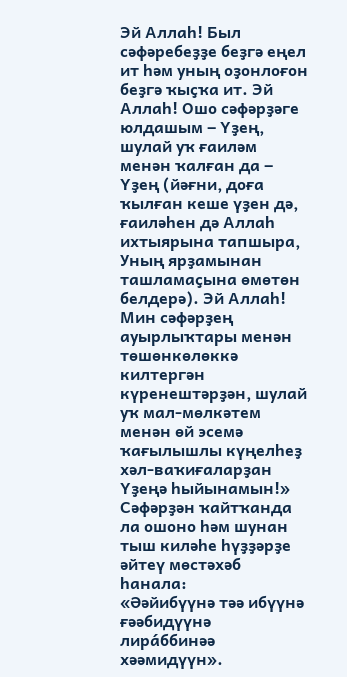Эй Аллаһ! Был сәфәребеҙҙе беҙгә еңел ит һәм уның оҙонлоғон беҙгә ҡыҫҡа ит. Эй Аллаһ! Ошо сәфәрҙәге юлдашым ‒ Үҙең, шулай уҡ ғаиләм менән ҡалған да ‒ Үҙең (йәғни, доға ҡылған кеше үҙен дә, ғаиләһен дә Аллаһ ихтыярына тапшыра, Уның ярҙамынан ташламаҫына өмөтөн белдерә). Эй Аллаһ! Мин сәфәрҙең ауырлыҡтары менән төшөнкөлөккә килтергән күренештәрҙән, шулай уҡ мал-мөлкәтем менән өй эсемә ҡағылышлы күңелһеҙ хәл-ваҡиғаларҙан Үҙеңә һыйынамын!»
Сәфәрҙән ҡайтҡанда ла ошоно һәм шунан тыш киләһе һүҙҙәрҙе әйтеү мөстәхәб һанала:
«Әәйибүүнә тәә ибүүнә ғәәбидүүнә лира́ббинәә хәәмидүүн».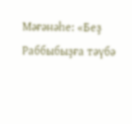Мәғәнәһе: «Беҙ Раббыбыҙға тәүбә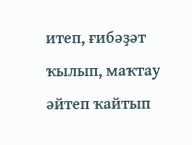итеп, ғибәҙәт ҡылып, маҡтау әйтеп ҡайтып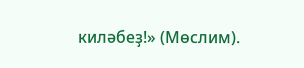киләбеҙ!» (Мөслим).